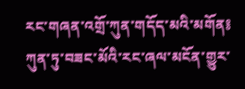རང་གཞན་འགྲོ་ཀུན་གདོད་མའི་མགོན༔ ཀུན་ཏུ་བཟང་མོའི་རང་ཞལ་མངོན་གྱུར་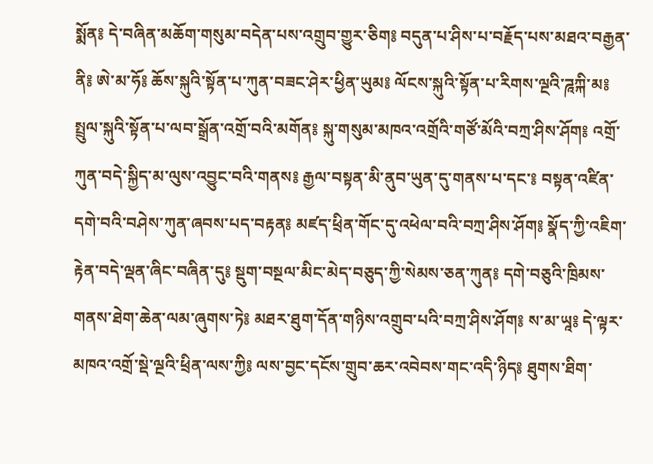སྨོན༔ དེ་བཞིན་མཆོག་གསུམ་བདེན་པས་འགྲུབ་གྱུར་ཅིག༔ བདུན་པ་ཤིས་པ་བརྗོད་པས་མཐའ་བརྒྱན་ནི༔ ཨེ་མ་ཧོ༔ ཆོས་སྐུའི་སྟོན་པ་ཀུན་བཟང་ཤེར་ཕྱིན་ཡུམ༔ ལོངས་སྐུའི་སྟོན་པ་རིགས་ལྔའི་ཌཱཀྐི་མ༔ སྤྲུལ་སྐུའི་སྟོན་པ་ལབ་སྒྲོན་འགྲོ་བའི་མགོན༔ སྐུ་གསུམ་མཁའ་འགྲོའི་གཙོ་མོའི་བཀྲ་ཤིས་ཤོག༔ འགྲོ་ཀུན་བདེ་སྐྱིད་མ་ལུས་འབྱུང་བའི་གནས༔ རྒྱལ་བསྟན་མི་ནུབ་ཡུན་དུ་གནས་པ་དང་༔ བསྟན་འཛིན་དགེ་བའི་བཤེས་ཀུན་ཞབས་པད་བརྟན༔ མཛད་ཕྲིན་གོང་དུ་འཕེལ་བའི་བཀྲ་ཤིས་ཤོག༔ སྣོད་ཀྱི་འཇིག་རྟེན་བདེ་ལྡན་ཞིང་བཞིན་དུ༔ སྡུག་བསྔལ་མིང་མེད་བཅུད་ཀྱི་སེམས་ཅན་ཀུན༔ དགེ་བཅུའི་ཁྲིམས་གནས་ཐེག་ཆེན་ལམ་ཞུགས་ཏེ༔ མཐར་ཐུག་དོན་གཉིས་འགྲུབ་པའི་བཀྲ་ཤིས་ཤོག༔ ས་མ་ཡཱ༔ དེ་ལྟར་མཁའ་འགྲོ་སྡེ་ལྔའི་ཕྲིན་ལས་ཀྱི༔ ལས་བྱང་དངོས་གྲུབ་ཆར་འབེབས་གང་འདི་ཉིད༔ ཐུགས་ཐིག་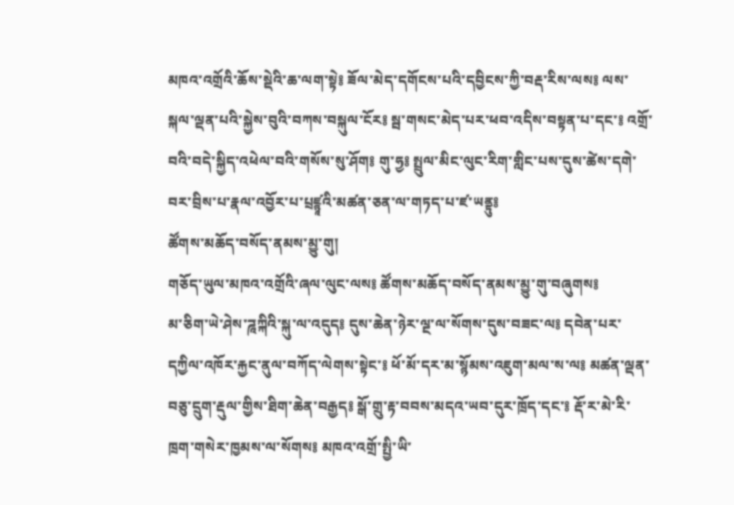མཁའ་འགྲོའི་ཆོས་སྡེའི་ཆ་ལག་སྟེ༔ ཟོལ་མེད་དགོངས་པའི་དབྱིངས་ཀྱི་བརྡ་རིས་ལས༔ ལས་སྐལ་ལྡན་པའི་སྐྱེས་བུའི་བཀས་བསྐུལ་ངོར༔ སྦ་གསང་མེད་པར་ཕབ་འདིས་བསྟན་པ་དང་༔ འགྲོ་བའི་བདེ་སྐྱིད་འཕེལ་བའི་གསོས་སུ་ཤོག༔ གུ་ཧྱ༔ སྤྲུལ་མིང་ལུང་རིག་གླིང་པས་དུས་ཚེས་དགེ་བར་བྲིས་པ་རྣལ་འབྱོར་པ་པྲཛྙཱའི་མཚན་ཅན་ལ་གཏད་པ་ཛ་ཡནྟུ༔
ཚོགས་མཆོད་བསོད་ནམས་མྱུ་གུ།
གཅོད་ཡུལ་མཁའ་འགྲོའི་ཞལ་ལུང་ལས༔ ཚོགས་མཆོད་བསོད་ནམས་མྱུ་གུ་བཞུགས༔
མ་ཅིག་ཡེ་ཤེས་ཌཱཀྐིའི་སྐུ་ལ་འདུད༔ དུས་ཆེན་ཉེར་ལྔ་ལ་སོགས་དུས་བཟང་ལ༔ དབེན་པར་དཀྱིལ་འཁོར་རྐྱང་ནུལ་བཀོད་ལེགས་སྟེང་༔ ཕོ་མོ་དར་མ་སྙོམས་འཇུག་མལ་ས་ལ༔ མཚན་ལྡན་བཅུ་དྲུག་རྡུལ་གྱིས་ཐིག་ཆེན་བརྒྱད༔ སྒོ་གྲུ་རྟ་བབས་མདའ་ཡབ་དུར་ཁྲོད་དང་༔ རྡོ་ར་མེ་རི་ཁྲག་གསེར་ཁྱམས་ལ་སོགས༔ མཁའ་འགྲོ་སྤྱི་ཡི་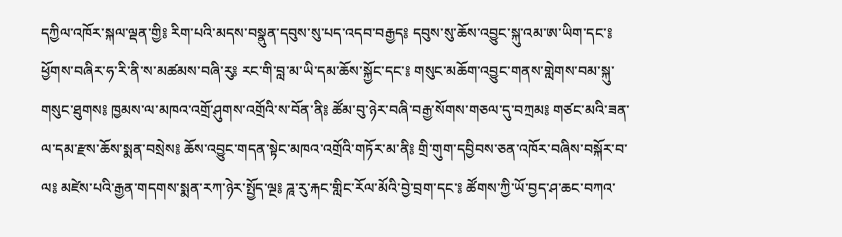དཀྱིལ་འཁོར་སྐལ་ལྡན་གྱི༔ རིག་པའི་མདས་བསྣུན་དབུས་སུ་པད་འདབ་བརྒྱད༔ དབུས་སུ་ཆོས་འབྱུང་སྐུ་འམ་ཨ་ཡིག་དང་༔ ཕྱོགས་བཞིར་ཧ་རི་ནི་ས་མཚམས་བཞི་རུ༔ རང་གི་བླ་མ་ཡི་དམ་ཆོས་སྐྱོང་དང་༔ གསུང་མཆོག་འབྱུང་གནས་གླེགས་བམ་སྐུ་གསུང་ཐུགས༔ ཁྱམས་ལ་མཁའ་འགྲོ་ཤུགས་འགྲོའི་ས་བོན་ནི༔ ཚོམ་བུ་ཉེར་བཞི་བརྒྱ་སོགས་གཅལ་དུ་བཀྲམ༔ གཙང་མའི་ཟན་ལ་དམ་རྫས་ཆོས་སྨན་བསྲེས༔ ཆོས་འབྱུང་གདན་སྟེང་མཁའ་འགྲོའི་གཏོར་མ་ནི༔ གྲི་གུག་དབྱིབས་ཅན་འཁོར་བཞིས་བསྐོར་བ་ལ༔ མཛེས་པའི་རྒྱན་གདགས་སྨན་རཀ་ཉེར་སྤྱོད་ལྔ༔ ཌཱ་རུ་རྐང་གླིང་རོལ་མོའི་བྱེ་བྲག་དང་༔ ཚོགས་ཀྱི་ཡོ་བྱད་ཤ་ཆང་བཀའ་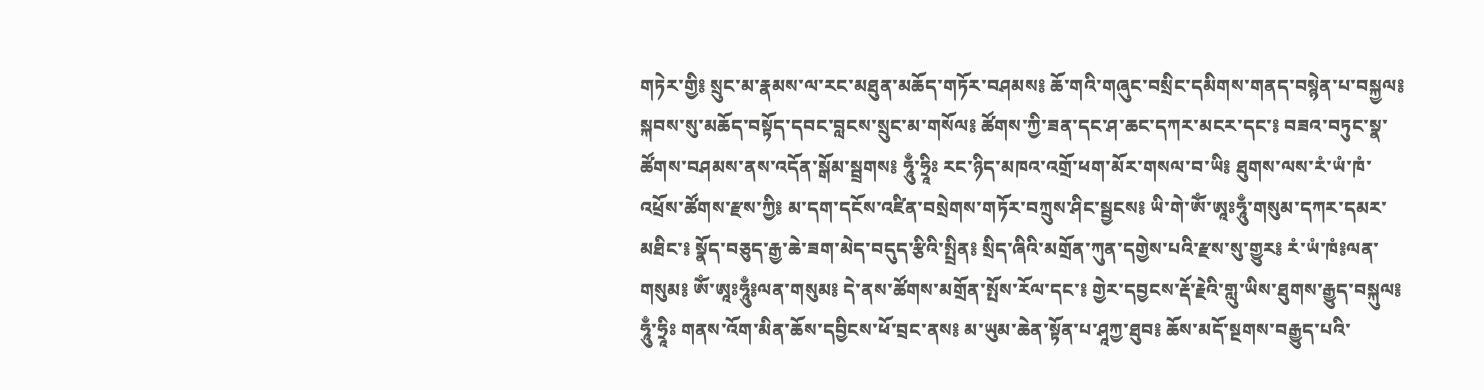གཏེར་གྱི༔ སྲུང་མ་རྣམས་ལ་རང་མཐུན་མཆོད་གཏོར་བཤམས༔ ཆོ་གའི་གཞུང་བསྲིང་དམིགས་གནད་བསྙེན་པ་བསྐྱལ༔ སྐབས་སུ་མཆོད་བསྟོད་དབང་བླངས་སྲུང་མ་གསོལ༔ ཚོགས་ཀྱི་ཟན་དང་ཤ་ཆང་དཀར་མངར་དང་༔ བཟའ་བཏུང་སྣ་ཚོགས་བཤམས་ནས་འདོན་སྒོམ་སྦྲགས༔ ཧཱུྃ་ཧྲཱིཿ རང་ཉིད་མཁའ་འགྲོ་ཕག་མོར་གསལ་བ་ཡི༔ ཐུགས་ལས་རཾ་ཡཾ་ཁཾ་འཕྲོས་ཚོགས་རྫས་ཀྱི༔ མ་དག་དངོས་འཛིན་བསྲེགས་གཏོར་བཀྲུས་ཤིང་སྦྱངས༔ ཡི་གེ་ཨོཾ་ཨཱཿཧཱུྃ་གསུམ་དཀར་དམར་མཐིང་༔ སྣོད་བཅུད་རྒྱ་ཆེ་ཟག་མེད་བདུད་རྩིའི་སྤྲིན༔ སྲིད་ཞིའི་མགྲོན་ཀུན་དགྱེས་པའི་རྫས་སུ་གྱུར༔ རཾ་ཡཾ་ཁཾ༔ལན་གསུམ༔ ཨོཾ་ཨཱཿཧཱུྃ༔ལན་གསུམ༔ དེ་ནས་ཚོགས་མགྲོན་སྤོས་རོལ་དང་༔ གྱེར་དབྱངས་རྡོ་རྗེའི་གླུ་ཡིས་ཐུགས་རྒྱུད་བསྐུལ༔ ཧཱུྃ་ཧྲཱིཿ གནས་འོག་མིན་ཆོས་དབྱིངས་ཕོ་བྲང་ནས༔ མ་ཡུམ་ཆེན་སྟོན་པ་ཤཱཀྱ་ཐུབ༔ ཆོས་མདོ་སྔགས་བརྒྱུད་པའི་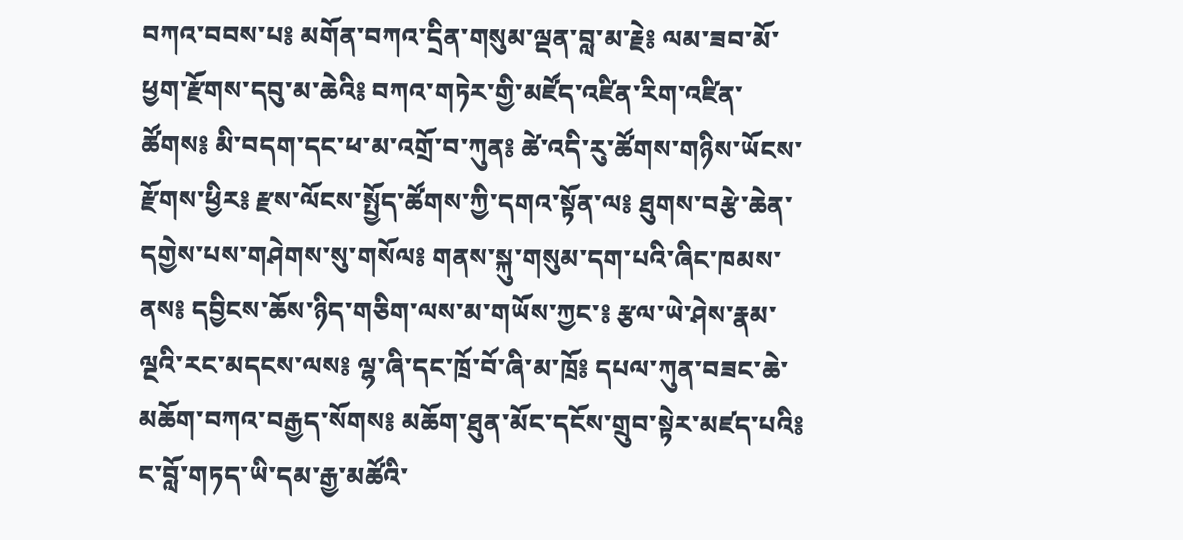བཀའ་བབས་པ༔ མགོན་བཀའ་དྲིན་གསུམ་ལྡན་བླ་མ་རྗེ༔ ལམ་ཟབ་མོ་ཕྱག་རྫོགས་དབུ་མ་ཆེའི༔ བཀའ་གཏེར་གྱི་མཛོད་འཛིན་རིག་འཛིན་ཚོགས༔ མི་བདག་དང་ཕ་མ་འགྲོ་བ་ཀུན༔ ཚེ་འདི་རུ་ཚོགས་གཉིས་ཡོངས་རྫོགས་ཕྱིར༔ རྫས་ལོངས་སྤྱོད་ཚོགས་ཀྱི་དགའ་སྟོན་ལ༔ ཐུགས་བརྩེ་ཆེན་དགྱེས་པས་གཤེགས་སུ་གསོལ༔ གནས་སྐུ་གསུམ་དག་པའི་ཞིང་ཁམས་ནས༔ དབྱིངས་ཆོས་ཉིད་གཅིག་ལས་མ་གཡོས་ཀྱང་༔ རྩལ་ཡེ་ཤེས་རྣམ་ལྔའི་རང་མདངས་ལས༔ ལྷ་ཞི་དང་ཁྲོ་བོ་ཞི་མ་ཁྲོ༔ དཔལ་ཀུན་བཟང་ཆེ་མཆོག་བཀའ་བརྒྱད་སོགས༔ མཆོག་ཐུན་མོང་དངོས་གྲུབ་སྟེར་མཛད་པའི༔ ང་བློ་གཏད་ཡི་དམ་རྒྱ་མཚོའི་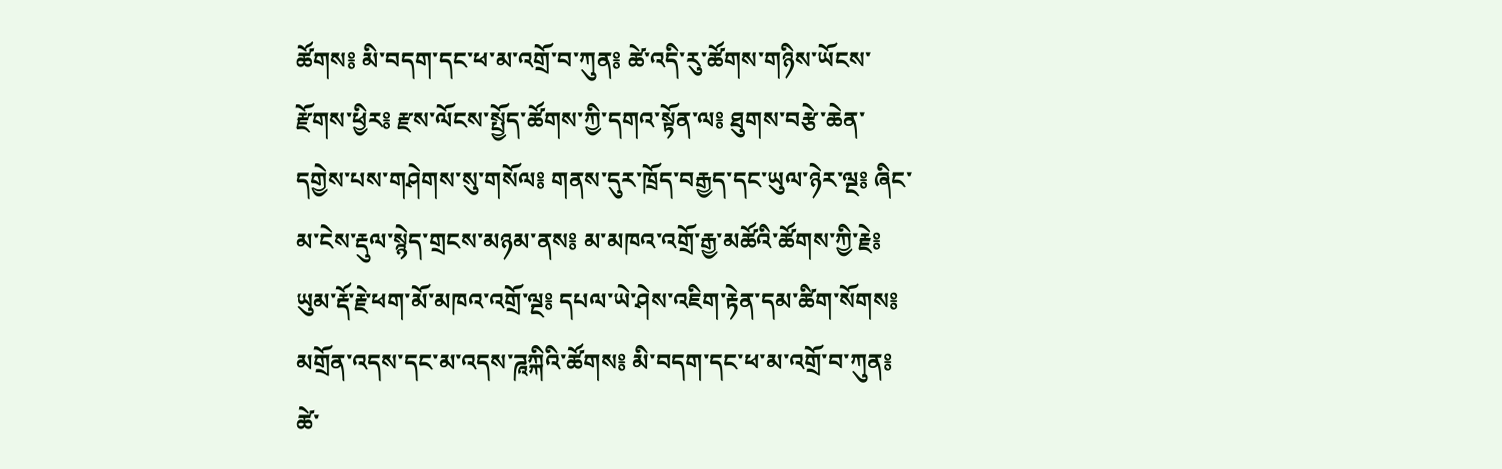ཚོགས༔ མི་བདག་དང་ཕ་མ་འགྲོ་བ་ཀུན༔ ཚེ་འདི་རུ་ཚོགས་གཉིས་ཡོངས་རྫོགས་ཕྱིར༔ རྫས་ལོངས་སྤྱོད་ཚོགས་ཀྱི་དགའ་སྟོན་ལ༔ ཐུགས་བརྩེ་ཆེན་དགྱེས་པས་གཤེགས་སུ་གསོལ༔ གནས་དུར་ཁྲོད་བརྒྱད་དང་ཡུལ་ཉེར་ལྔ༔ ཞིང་མ་ངེས་རྡུལ་སྙེད་གྲངས་མཉམ་ནས༔ མ་མཁའ་འགྲོ་རྒྱ་མཚོའི་ཚོགས་ཀྱི་རྗེ༔ ཡུམ་རྡོ་རྗེ་ཕག་མོ་མཁའ་འགྲོ་ལྔ༔ དཔལ་ཡེ་ཤེས་འཇིག་རྟེན་དམ་ཚིག་སོགས༔ མགྲོན་འདས་དང་མ་འདས་ཌཱཀྐིའི་ཚོགས༔ མི་བདག་དང་ཕ་མ་འགྲོ་བ་ཀུན༔ ཚེ་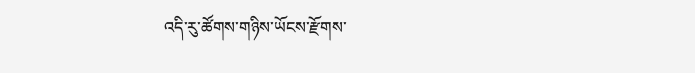འདི་རུ་ཚོགས་གཉིས་ཡོངས་རྫོགས་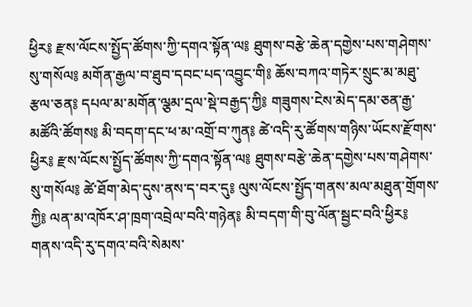ཕྱིར༔ རྫས་ལོངས་སྤྱོད་ཚོགས་ཀྱི་དགའ་སྟོན་ལ༔ ཐུགས་བརྩེ་ཆེན་དགྱེས་པས་གཤེགས་སུ་གསོལ༔ མགོན་རྒྱལ་བ་ཐུབ་དབང་པད་འབྱུང་གི༔ ཆོས་བཀའ་གཏེར་སྲུང་མ་མཐུ་རྩལ་ཅན༔ དཔལ་མ་མགོན་ལྕམ་དྲལ་སྡེ་བརྒྱད་ཀྱི༔ གཟུགས་ངེས་མེད་དམ་ཅན་རྒྱ་མཚོའི་ཚོགས༔ མི་བདག་དང་ཕ་མ་འགྲོ་བ་ཀུན༔ ཚེ་འདི་རུ་ཚོགས་གཉིས་ཡོངས་རྫོགས་ཕྱིར༔ རྫས་ལོངས་སྤྱོད་ཚོགས་ཀྱི་དགའ་སྟོན་ལ༔ ཐུགས་བརྩེ་ཆེན་དགྱེས་པས་གཤེགས་སུ་གསོལ༔ ཚེ་ཐོག་མེད་དུས་ནས་ད་བར་དུ༔ ལུས་ལོངས་སྤྱོད་གནས་མལ་མཐུན་གྲོགས་ཀྱི༔ ལན་མ་འཁོར་ཤ་ཁྲག་འབྲེལ་བའི་གཉེན༔ མི་བདག་གི་བུ་ལོན་སྦྱང་བའི་ཕྱིར༔ གནས་འདི་རུ་དགའ་བའི་སེམས་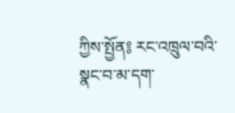ཀྱིས་སྤྱོན༔ རང་འཁྲུལ་བའི་སྣང་བ་མ་དག་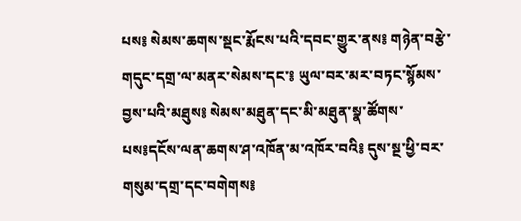པས༔ སེམས་ཆགས་སྡང་རྨོངས་པའི་དབང་གྱུར་ནས༔ གཉེན་བརྩེ་གདུང་དགྲ་ལ་མནར་སེམས་དང་༔ ཡུལ་བར་མར་བཏང་སྙོམས་བྱས་པའི་མཐུས༔ སེམས་མཐུན་དང་མི་མཐུན་སྣ་ཚོགས་པས༔དངོས་ལན་ཆགས་ཤ་འཁོན་མ་འཁོར་བའི༔ དུས་སྔ་ཕྱི་བར་གསུམ་དགྲ་དང་བགེགས༔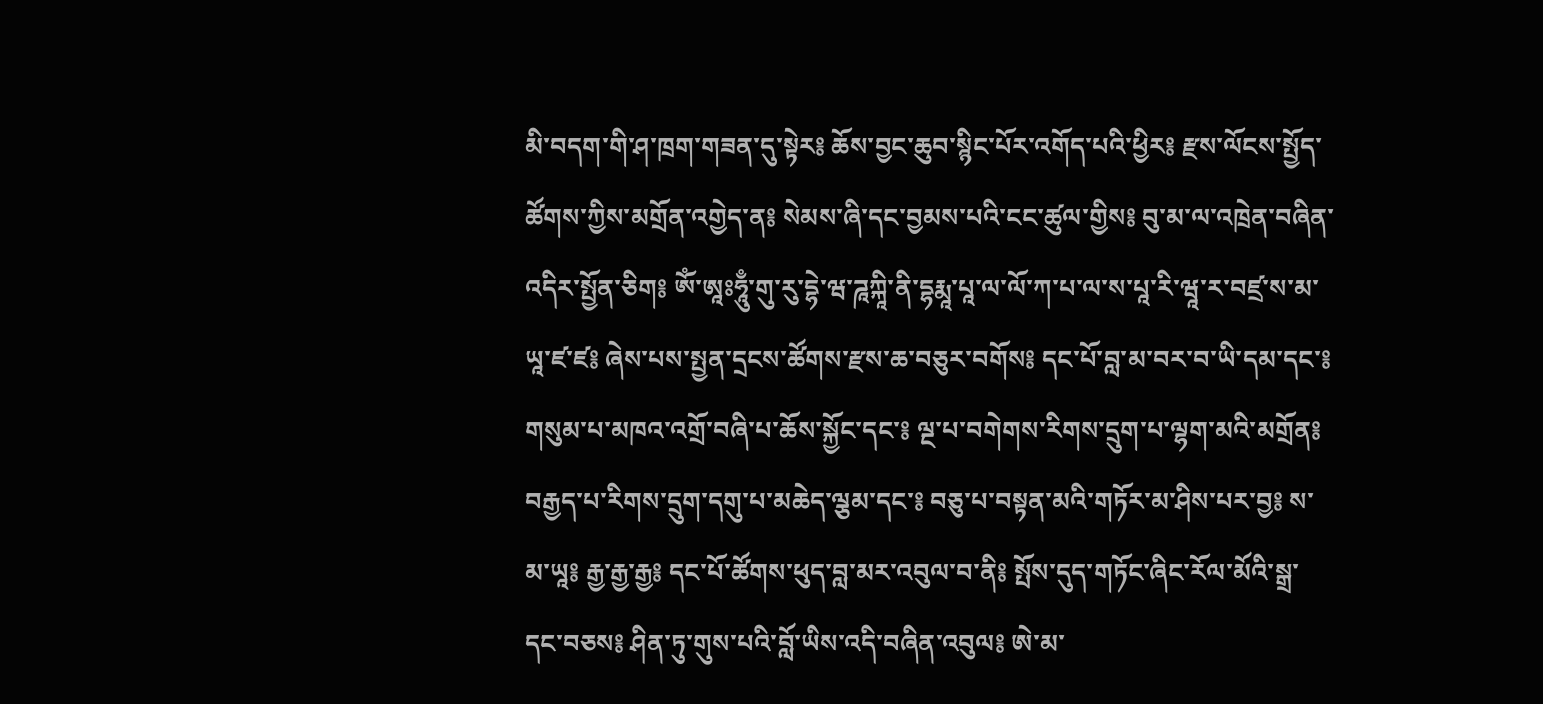མི་བདག་གི་ཤ་ཁྲག་གཟན་དུ་སྟེར༔ ཆོས་བྱང་ཆུབ་སྙིང་པོར་འགོད་པའི་ཕྱིར༔ རྫས་ལོངས་སྤྱོད་ཚོགས་ཀྱིས་མགྲོན་འགྱེད་ན༔ སེམས་ཞི་དང་བྱམས་པའི་ངང་ཚུལ་གྱིས༔ བུ་མ་ལ་འཁྲེན་བཞིན་འདིར་སྤྱོན་ཅིག༔ ཨོཾ་ཨཱཿཧཱུྃ་གུ་རུ་དྷེ་ཝ་ཌཱཀྐཱི་ནི་དྷརྨཱ་པཱ་ལ་ལོ་ཀ་པ་ལ་ས་པཱ་རི་ཝཱ་ར་བཛྲ་ས་མ་ཡཱ་ཛ་ཛ༔ ཞེས་པས་སྤྱན་དྲངས་ཚོགས་རྫས་ཆ་བཅུར་བགོས༔ དང་པོ་བླ་མ་བར་བ་ཡི་དམ་དང་༔ གསུམ་པ་མཁའ་འགྲོ་བཞི་པ་ཆོས་སྐྱོང་དང་༔ ལྔ་པ་བགེགས་རིགས་དྲུག་པ་ལྷག་མའི་མགྲོན༔ བརྒྱད་པ་རིགས་དྲུག་དགུ་པ་མཆེད་ལྕམ་དང་༔ བཅུ་པ་བསྟན་མའི་གཏོར་མ་ཤིས་པར་བྱ༔ ས་མ་ཡཱ༔ རྒྱ་རྒྱ་རྒྱ༔ དང་པོ་ཚོགས་ཕུད་བླ་མར་འབུལ་བ་ནི༔ སྤོས་དུད་གཏོང་ཞིང་རོལ་མོའི་སྒྲ་དང་བཅས༔ ཤིན་ཏུ་གུས་པའི་བློ་ཡིས་འདི་བཞིན་འབུལ༔ ཨེ་མ་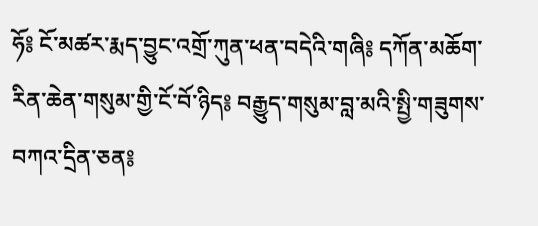ཧོ༔ ངོ་མཚར་རྨད་བྱུང་འགྲོ་ཀུན་ཕན་བདེའི་གཞི༔ དཀོན་མཆོག་རིན་ཆེན་གསུམ་གྱི་ངོ་བོ་ཉིད༔ བརྒྱུད་གསུམ་བླ་མའི་སྤྱི་གཟུགས་བཀའ་དྲིན་ཅན༔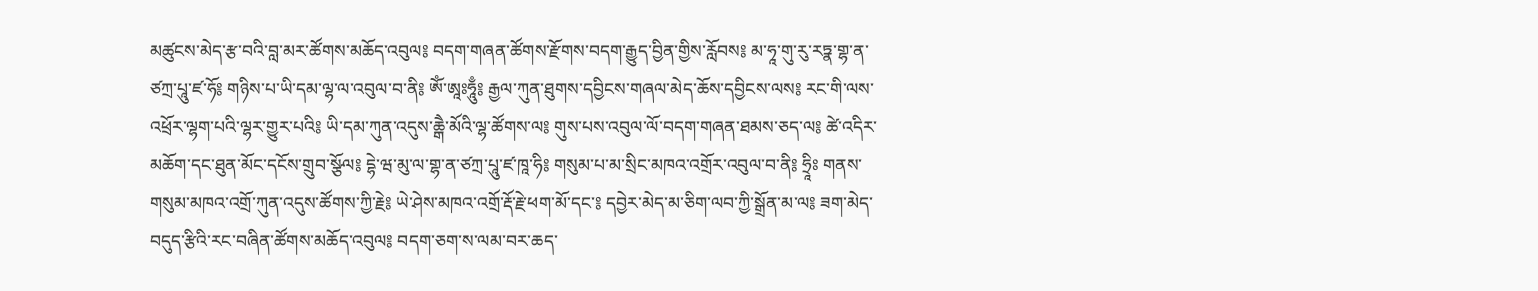མཚུངས་མེད་རྩ་བའི་བླ་མར་ཚོགས་མཆོད་འབུལ༔ བདག་གཞན་ཚོགས་རྫོགས་བདག་རྒྱུད་བྱིན་གྱིས་རློབས༔ མ་ཧཱ་གུ་རུ་རཏྣ་གྷ་ན་ཙཀྲ་པཱུ་ཛ་ཧོ༔ གཉིས་པ་ཡི་དམ་ལྷ་ལ་འབུལ་བ་ནི༔ ཨོཾ་ཨཱཿཧཱུྃ༔ རྒྱལ་ཀུན་ཐུགས་དབྱིངས་གཞལ་མེད་ཆོས་དབྱིངས་ལས༔ རང་གི་ལས་འཕྲོར་ལྷག་པའི་ལྷར་གྱུར་པའི༔ ཡི་དམ་ཀུན་འདུས་ཆྒཻ་མོའི་ལྷ་ཚོགས་ལ༔ གུས་པས་འབུལ་ལོ་བདག་གཞན་ཐམས་ཅད་ལ༔ ཚེ་འདིར་མཆོག་དང་ཐུན་མོང་དངོས་གྲུབ་སྩོལ༔ དྷེ་ཝ་མུ་ལ་གྷ་ན་ཙཀྲ་པཱུ་ཛ་ཁཱ་ཧི༔ གསུམ་པ་མ་སྲིང་མཁའ་འགྲོར་འབུལ་བ་ནི༔ ཧྲཱིཿ གནས་གསུམ་མཁའ་འགྲོ་ཀུན་འདུས་ཚོགས་ཀྱི་རྗེ༔ ཡེ་ཤེས་མཁའ་འགྲོ་རྡོ་རྗེ་ཕག་མོ་དང་༔ དབྱེར་མེད་མ་ཅིག་ལབ་ཀྱི་སྒྲོན་མ་ལ༔ ཟག་མེད་བདུད་རྩིའི་རང་བཞིན་ཚོགས་མཆོད་འབུལ༔ བདག་ཅག་ས་ལམ་བར་ཆད་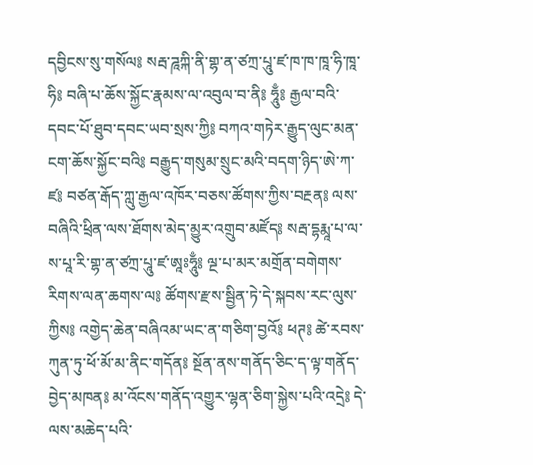དབྱིངས་སུ་གསོལ༔ སརྦ་ཌཱཀྐི་ནི་གྷ་ན་ཙཀྲ་པཱུ་ཛ་ཁ་ཁ་ཁཱ་ཧི་ཁཱ་ཧི༔ བཞི་པ་ཆོས་སྐྱོང་རྣམས་ལ་འབུལ་བ་ནི༔ ཧཱུྃ༔ རྒྱལ་བའི་དབང་པོ་ཐུབ་དབང་ཡབ་སྲས་ཀྱི༔ བཀའ་གཏེར་རྒྱུད་ལུང་མན་ངག་ཆོས་སྐྱོང་བའི༔ བརྒྱུད་གསུམ་སྲུང་མའི་བདག་ཉིད་ཨེ་ཀ་ཛ༔ བཙན་རྒོད་ཀླུ་རྒྱལ་འཁོར་བཅས་ཚོགས་ཀྱིས་བརྔན༔ ལས་བཞིའི་ཕྲིན་ལས་ཐོགས་མེད་མྱུར་འགྲུབ་མཛོད༔ སརྦ་དྷརྨཱ་པ་ལ་ས་པཱ་རི་གྷ་ན་ཙཀྲ་པཱུ་ཛ་ཨཱཿཧཱུྃ༔ ལྔ་པ་མར་མགྲོན་བགེགས་རིགས་ལན་ཆགས་ལ༔ ཚོགས་རྫས་སྦྱིན་ཏེ་དེ་སྐབས་རང་ལུས་ཀྱིས༔ འགྱེད་ཆེན་བཞིའམ་ཡང་ན་གཅིག་བྱའོ༔ ཕཊ༔ ཚེ་རབས་ཀུན་ཏུ་ཕོ་མོ་མ་ནིང་གདོན༔ སྔོན་ནས་གནོད་ཅིང་ད་ལྟ་གནོད་བྱེད་མཁན༔ མ་འོངས་གནོད་འགྱུར་ལྷན་ཅིག་སྐྱེས་པའི་འདྲེ༔ དེ་ལས་མཆེད་པའི་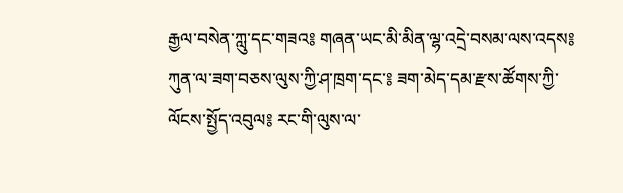རྒྱལ་བསེན་ཀླུ་དང་གཟའ༔ གཞན་ཡང་མི་མིན་ལྷ་འདྲེ་བསམ་ལས་འདས༔ ཀུན་ལ་ཟག་བཅས་ལུས་ཀྱི་ཤ་ཁྲག་དང་༔ ཟག་མེད་དམ་རྫས་ཚོགས་ཀྱི་ལོངས་སྤྱོད་འབུལ༔ རང་གི་ལུས་ལ་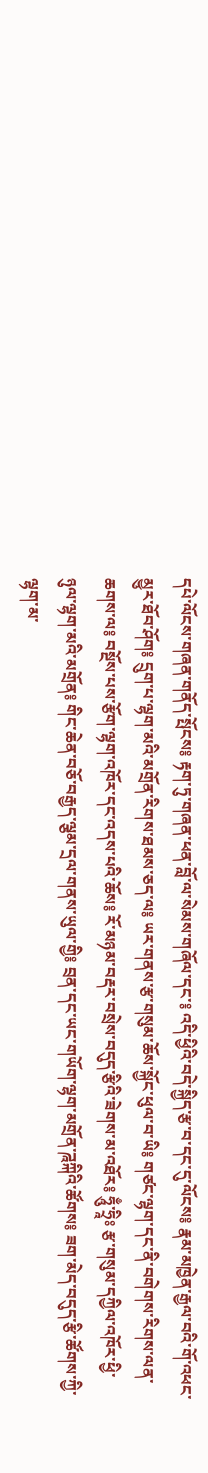དཔེ་ལོངས་གཞན་གནོད་སྤོངས༔ རྟག་ཏུ་གཞན་ཕན་བློ་ལ་སེམས་གཞོལ་དང་༔ འདི་ཕྱིའི་བདེ་སྐྱིད་རྩ་བ་དང་དུ་ལོངས༔ རྣམ་མཁྱེན་རྒྱལ་བའི་གོ་འཕང་མྱུར་ཐོབ་ཤོག༔ དྲུག་པ་ལྷག་མའི་མགྲོན་རིགས་ཐམས་ཅད་ལ༔ ཡར་གནས་རྩ་གསུམ་ཆོས་སྐྱོང་ཕུལ་བ་ཡི༔ གཙང་ལྷག་དང་ནི་བགེགས་རིགས་ལན་ཆགས་ལ༔ བསྔོས་པས་རྩོག་ལྷག་འཁོར་དང་འདས་པའི་ཆོས༔ རོ་མཉམ་བརྡར་བསྲེས་བདུད་རྩིའི་ཟེགས་མ་འཐོར༔ ཧཱུྃ་ཧྲཱིཿ རྩ་གསུམ་དཀྱིལ་འཁོར་ཕྱི་ཉུལ་ལྷག་མའི་མགྲོན༔ གིང་ཆེན་བཅོ་བརྒྱད་ལྕམ་དྲལ་གནས་ཡུལ་གྱི༔ བྲན་དང་ཡང་གཡོག་ལྷག་མགྲོན་ཌཱཀྐིའི་ཚོགས༔ ཟག་མེད་བདུད་རྩི་ཚོགས་ཀྱི་ལྷག་མ་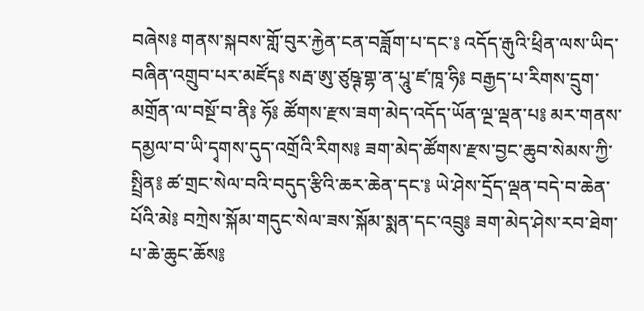བཞེས༔ གནས་སྐབས་གློ་བུར་རྐྱེན་ངན་བཟློག་པ་དང་༔ འདོད་རྒུའི་ཕྲིན་ལས་ཡིད་བཞིན་འགྲུབ་པར་མཛོད༔ སརྦ་ཨུ་ཙུཥྚ་གྷ་ན་པཱུ་ཛ་ཁཱ་ཧི༔ བརྒྱད་པ་རིགས་དྲུག་མགྲོན་ལ་བསྔོ་བ་ནི༔ ཧོ༔ ཚོགས་རྫས་ཟག་མེད་འདོད་ཡོན་ལྔ་ལྡན་པ༔ མར་གནས་དམྱལ་བ་ཡི་དྭགས་དུད་འགྲོའི་རིགས༔ ཟག་མེད་ཚོགས་རྫས་བྱང་ཆུབ་སེམས་ཀྱི་སྤྲིན༔ ཚ་གྲང་སེལ་བའི་བདུད་རྩིའི་ཆར་ཆེན་དང་༔ ཡེ་ཤེས་དྲོད་ལྡན་བདེ་བ་ཆེན་པོའི་མེ༔ བཀྲེས་སྐོམ་གདུང་སེལ་ཟས་སྐོམ་སྨན་དང་འབྲུ༔ ཟག་མེད་ཤེས་རབ་ཐེག་པ་ཆེ་ཆུང་ཆོས༔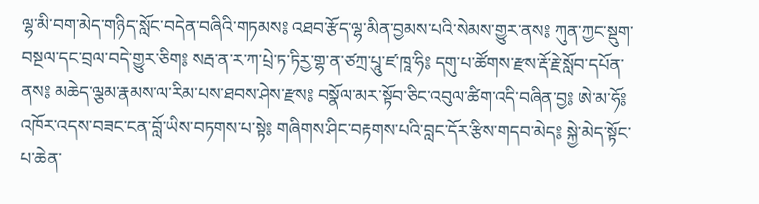ལྷ་མི་བག་མེད་གཉིད་སློང་བདེན་བཞིའི་གཏམས༔ འཐབ་རྩོད་ལྷ་མིན་བྱམས་པའི་སེམས་གྱུར་ནས༔ ཀུན་ཀྱང་སྡུག་བསྔལ་དང་བྲལ་བདེ་གྱུར་ཅིག༔ སརྦ་ན་ར་ཀ་པྲེ་ཏ་ཏིརྱ་གྷ་ན་ཙཀྲ་པཱུ་ཛ་ཁཱ་ཧི༔ དགུ་པ་ཚོགས་རྫས་རྡོ་རྗེ་སློབ་དཔོན་ནས༔ མཆེད་ལྕམ་རྣམས་ལ་རིམ་པས་ཐབས་ཤེས་རྫས༔ བསྣོལ་མར་སྟོབ་ཅིང་འབུལ་ཚིག་འདི་བཞིན་བྱ༔ ཨེ་མ་ཧོ༔ འཁོར་འདས་བཟང་ངན་བློ་ཡིས་བཏགས་པ་སྟེ༔ གཞིགས་ཤིང་བརྟགས་པའི་བླང་དོར་རྩིས་གདབ་མེད༔ སྐྱེ་མེད་སྟོང་པ་ཆེན་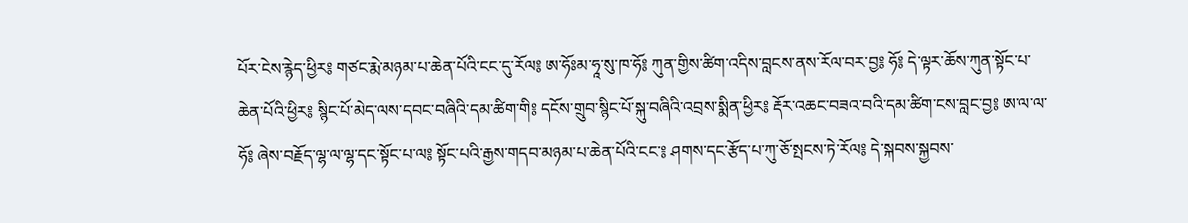པོར་ངེས་རྙེད་ཕྱིར༔ གཙང་རྨེ་མཉམ་པ་ཆེན་པོའི་ངང་དུ་རོལ༔ ཨ་ཧོཿམ་ཧཱ་སུ་ཁ་ཧོ༔ ཀུན་གྱིས་ཚིག་འདིས་བླངས་ནས་རོལ་བར་བྱ༔ ཧོ༔ དེ་ལྟར་ཆོས་ཀུན་སྟོང་པ་ཆེན་པོའི་ཕྱིར༔ སྙིང་པོ་མེད་ལས་དབང་བཞིའི་དམ་ཚིག་གི༔ དངོས་གྲུབ་སྙིང་པོ་སྐུ་བཞིའི་འབྲས་སྨིན་ཕྱིར༔ རྡོར་འཆང་བཟའ་བའི་དམ་ཚིག་ངས་བླང་བྱ༔ ཨ་ལ་ལ་ཧོ༔ ཞེས་བརྗོད་ལྷ་ལ་ལྷ་དང་སྟོང་པ་ལ༔ སྟོང་པའི་རྒྱས་གདབ་མཉམ་པ་ཆེན་པོའི་ངང་༔ ཤགས་དང་རྩོད་པ་ཀུ་ཅོ་སྤངས་ཏེ་རོལ༔ དེ་སྐབས་སྐྱབས་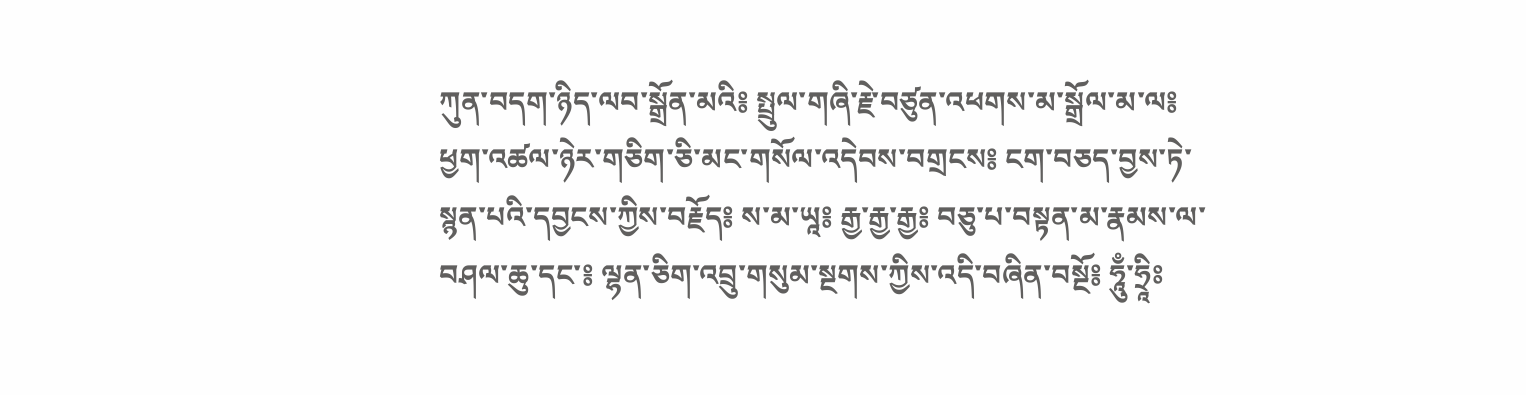ཀུན་བདག་ཉིད་ལབ་སྒྲོན་མའི༔ སྤྲུལ་གཞི་རྗེ་བཙུན་འཕགས་མ་སྒྲོལ་མ་ལ༔ ཕྱག་འཚལ་ཉེར་གཅིག་ཅི་མང་གསོལ་འདེབས་བགྲངས༔ ངག་བཅད་བྱས་ཏེ་སྙན་པའི་དབྱངས་ཀྱིས་བརྗོད༔ ས་མ་ཡཱ༔ རྒྱ་རྒྱ་རྒྱ༔ བཅུ་པ་བསྟན་མ་རྣམས་ལ་བཤལ་ཆུ་དང་༔ ལྷན་ཅིག་འབྲུ་གསུམ་སྔགས་ཀྱིས་འདི་བཞིན་བསྔོ༔ ཧཱུྃ་ཧྲཱིཿ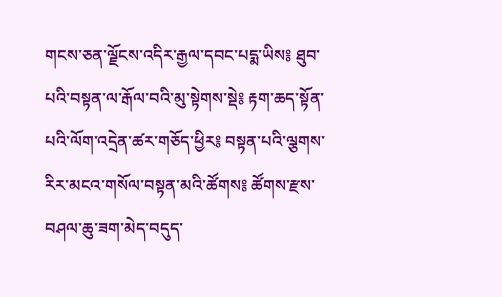གངས་ཅན་ལྗོངས་འདིར་རྒྱལ་དབང་པདྨ་ཡིས༔ ཐུབ་པའི་བསྟན་ལ་རྒོལ་བའི་མུ་སྟེགས་སྡེ༔ རྟག་ཆད་སྟོན་པའི་ལོག་འདྲེན་ཚར་གཅོད་ཕྱིར༔ བསྟན་པའི་ལྕགས་རིར་མངའ་གསོལ་བསྟན་མའི་ཚོགས༔ ཚོགས་རྫས་བཤལ་ཆུ་ཟག་མེད་བདུད་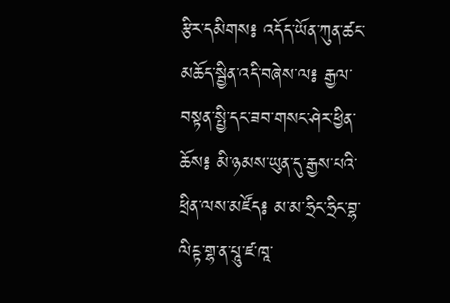རྩིར་དམིགས༔ འདོད་ཡོན་ཀུན་ཚང་མཆོད་སྦྱིན་འདི་བཞེས་ལ༔ རྒྱལ་བསྟན་སྤྱི་དང་ཟབ་གསང་ཤེར་ཕྱིན་ཆོས༔ མི་ཉམས་ཡུན་དུ་རྒྱས་པའི་ཕྲིན་ལས་མཛོད༔ མ་མ་ཧྲིང་ཧྲིང་བྷ་ལིངྟ་གྷ་ན་པཱུ་ཛ་ཁཱ་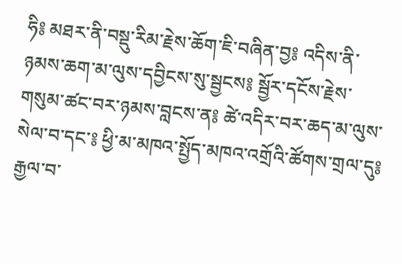ཧི༔ མཐར་ནི་བསྡུ་རིམ་རྗེས་ཆོག་ཇི་བཞིན་བྱ༔ འདིས་ནི་ཉམས་ཆག་མ་ལུས་དབྱིངས་སུ་སྦྱངས༔ སྦྱོར་དངོས་རྗེས་གསུམ་ཚང་བར་ཉམས་བླངས་ན༔ ཚེ་འདིར་བར་ཆད་མ་ལུས་སེལ་བ་དང་༔ ཕྱི་མ་མཁའ་སྤྱོད་མཁའ་འགྲོའི་ཚོགས་གྲལ་དུ༔ རྒྱལ་བ་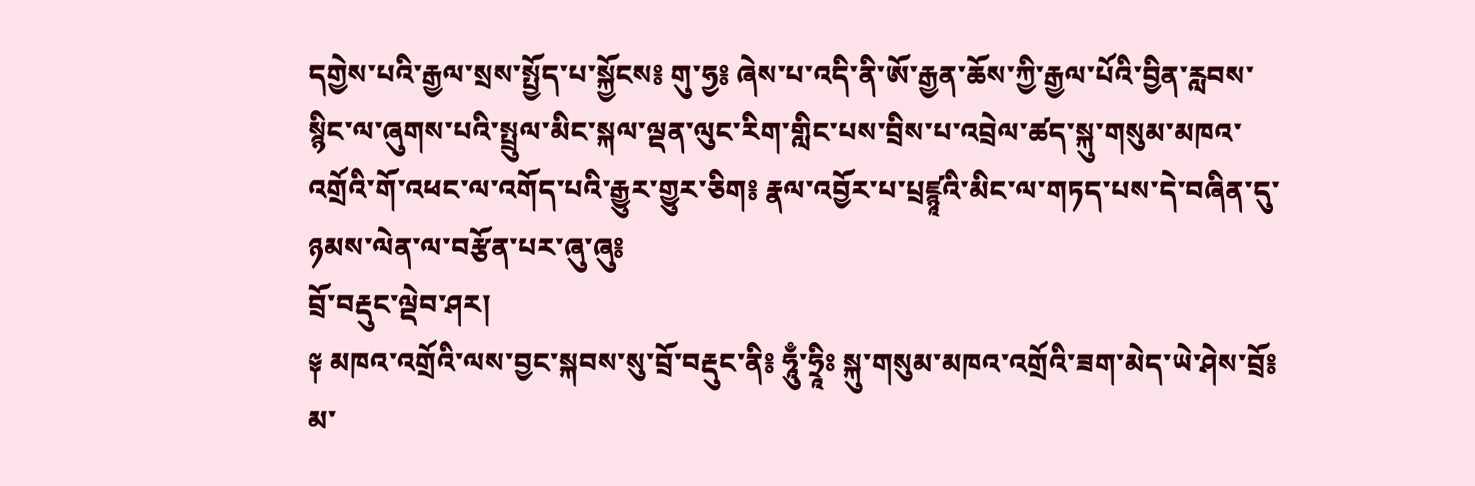དགྱེས་པའི་རྒྱལ་སྲས་སྤྱོད་པ་སྐྱོངས༔ གུ་ཧྱ༔ ཞེས་པ་འདི་ནི་ཨོ་རྒྱན་ཆོས་ཀྱི་རྒྱལ་པོའི་བྱིན་རླབས་སྙིང་ལ་ཞུགས་པའི་སྤྲུལ་མིང་སྐལ་ལྡན་ལུང་རིག་གླིང་པས་བྲིས་པ་འབྲེལ་ཚད་སྐུ་གསུམ་མཁའ་འགྲོའི་གོ་འཕང་ལ་འགོད་པའི་རྒྱུར་གྱུར་ཅིག༔ རྣལ་འབྱོར་པ་པྲཛྙཱའི་མིང་ལ་གཏད་པས་དེ་བཞིན་དུ་ཉམས་ལེན་ལ་བརྩོན་པར་ཞུ་ཞུ༔
བྲོ་བརྡུང་ལྡེབ་ཤར།
༈ མཁའ་འགྲོའི་ལས་བྱང་སྐབས་སུ་བྲོ་བརྡུང་ནི༔ ཧཱུྃ་ཧྲཱིཿ སྐུ་གསུམ་མཁའ་འགྲོའི་ཟག་མེད་ཡེ་ཤེས་བྲོ༔ མ་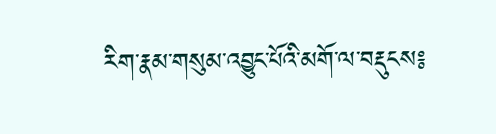རིག་རྣམ་གསུམ་འབྱུང་པོའི་མགོ་ལ་བརྡུངས༔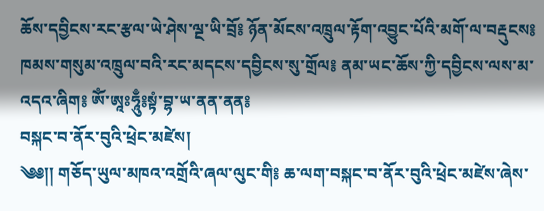ཆོས་དབྱིངས་རང་རྩལ་ཡེ་ཤེས་ལྔ་ཡི་བྲོ༔ ཉོན་མོངས་འཁྲུལ་རྟོག་འབྱུང་པོའི་མགོ་ལ་བརྡུངས༔ ཁམས་གསུམ་འཁྲུལ་བའི་རང་མདངས་དབྱིངས་སུ་གྲོལ༔ ནམ་ཡང་ཆོས་ཀྱི་དབྱིངས་ལས་མ་འདའ་ཞིག༔ ཨོཾ་ཨཱཿཧཱུྃ༔སྟཾ་བྷ་ཡ་ནན་ནན༔
བསྐང་བ་ནོར་བུའི་ཕྲེང་མཛེས།
༄༅།། གཅོད་ཡུལ་མཁའ་འགྲོའི་ཞལ་ལུང་གི༔ ཆ་ལག་བསྐང་བ་ནོར་བུའི་ཕྲེང་མཛེས་ཞེས་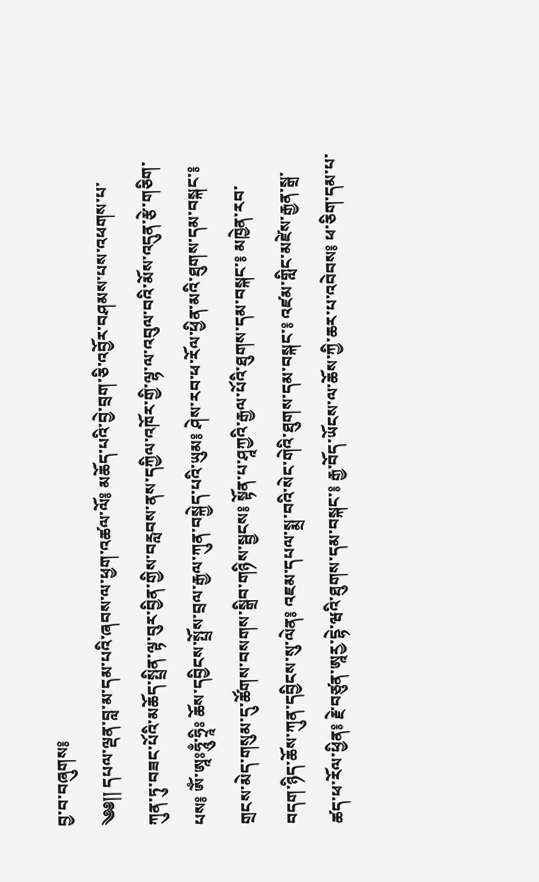བྱ་བ་བཞུགས༔
༄༅།། དཔལ་ལྡན་བླ་མ་དམ་པའི་ཞབས་ལ་ཕྱག་འཚལ་ལོ༔ མཆོད་པའི་བྱེ་བྲག་ཅི་འབྱོར་བཤམས་པས་འཕགས་པ་ཀུན་ཏུ་བཟང་པོའི་མཆོད་སྤྲིན་ལྟ་བུར་བྱིན་གྱིས་བརླབས་ནས་དཀྱིལ་འཁོར་གྱི་ལྷ་ལ་འབུལ་བའི་མོས་འདུན་རྩེ་གཅིག་པས༔ ཨོཾ་ཨཱཿཧཱུྃ་ཧྲཱིཿ ཆོས་དབྱིངས་སྤྲོས་བྲལ་རྒྱལ་ཀུན་བསྐྱེད་པའི་ཡུམ༔ ཤེས་རབ་ཕ་རོལ་ཕྱིན་མའི་ཐུགས་དམ་བསྐང་༔ གྲངས་མེད་གསུམ་དུ་ཚོགས་བསགས་སྒྲིབ་གཉིས་སྦྱངས༔ སྟོན་པ་ཤཱཀྱའི་རྒྱལ་པོའི་ཐུགས་དམ་བསྐང་༔ མཁྱེན་རབ་བདག་ཉིད་ཆོས་ཀུན་དབྱིངས་སུ་ལེན༔ འཇམ་དཔལ་སྨྲ་བའི་སེང་གེའི་ཐུགས་དམ་བསྐང་༔ འཛམ་གླིང་མཛེས་རྒྱན་སྒྲ་ཚད་ཕ་རོལ་ཕྱིན༔ རྗེ་བཙུན་ཨཱརྱ་དྷེ་ཝའི་ཐུགས་དམ་བསྐང་༔ རྒྱ་བོད་ཡོངས་ལ་ཆོས་ཀྱི་ཆར་པ་འབེབས༔ ཕ་ཅིག་དམ་པ་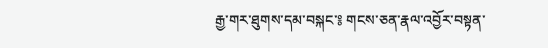རྒྱ་གར་ཐུགས་དམ་བསྐང་༔ གངས་ཅན་རྣལ་འབྱོར་བསྟན་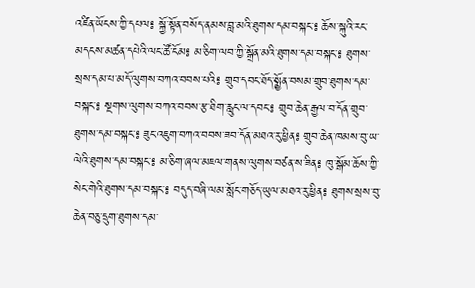འཛིན་ཡོངས་ཀྱི་དཔལ༔ སྐྱོ་སྟོན་བསོད་ནམས་བླ་མའི་ཐུགས་དམ་བསྐང་༔ ཆོས་སྐུའི་རང་མདངས་མཚན་དཔེའི་ལང་ཚོ་ངོམ༔ མ་ཅིག་ལབ་ཀྱི་སྒྲོན་མའི་ཐུགས་དམ་བསྐང་༔ ཐུགས་སྲས་དམ་པ་མདོ་ལུགས་བཀའ་བབས་པའི༔ གྲུབ་དབང་ཐོད་སྨྱོན་བསམ་གྲུབ་ཐུགས་དམ་བསྐང་༔ སྔགས་ལུགས་བཀའ་བབས་རྩ་ཐིག་རླུང་ལ་དབང་༔ གྲུབ་ཆེན་རྒྱལ་བ་དོན་གྲུབ་ཐུགས་དམ་བསྐང་༔ ཟུང་འཇུག་བཀའ་བབས་ཟབ་དོན་མཐའ་རུ་ཕྱིན༔ གྲུབ་ཆེན་ཁམས་བུ་ཡ་ལེའི་ཐུགས་དམ་བསྐང་༔ མ་ཅིག་ཞལ་མཇལ་གནས་ལུགས་བཙན་ས་ཟིན༔ ཁུ་སྒོམ་ཆོས་ཀྱི་སེང་གེའི་ཐུགས་དམ་བསྐང་༔ བདུད་བཞི་ལམ་སློང་གཅོད་ཡུལ་མཐའ་རུ་ཕྱིན༔ ཐུགས་སྲས་བུ་ཆེན་བཅུ་དྲུག་ཐུགས་དམ་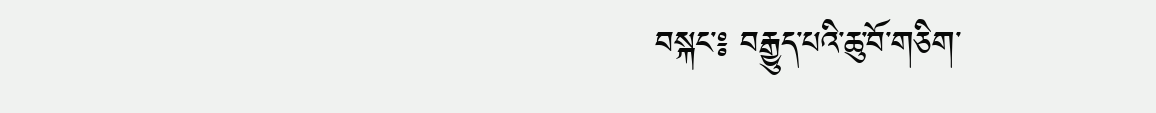བསྐང་༔ བརྒྱུད་པའི་ཆུ་བོ་གཅིག་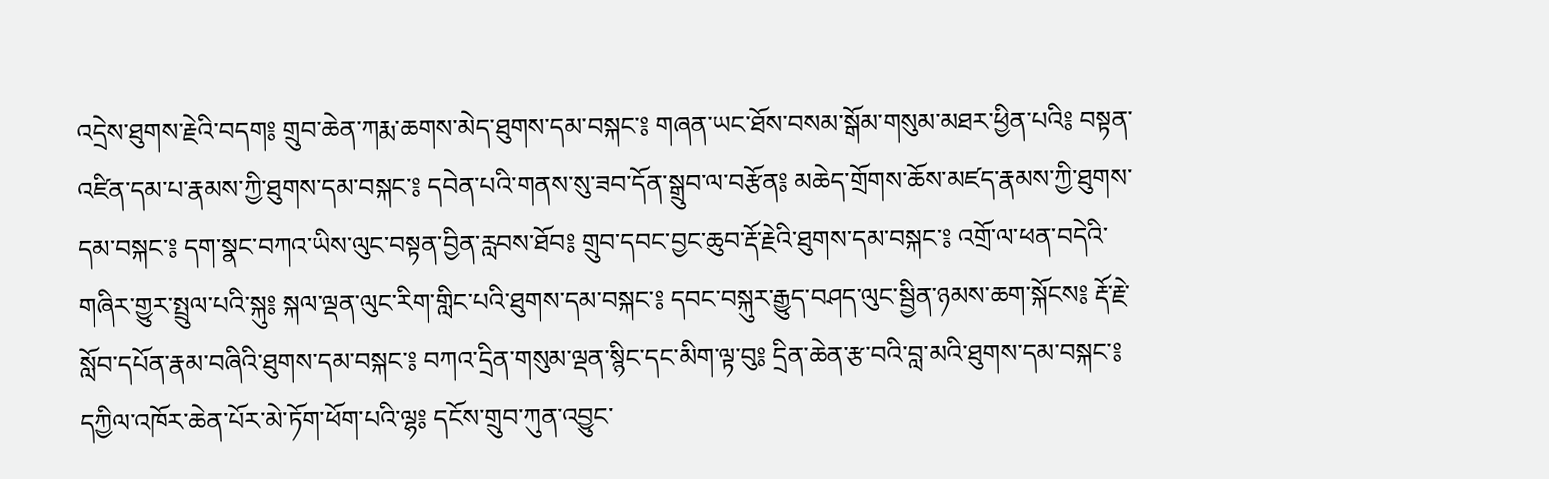འདྲེས་ཐུགས་རྗེའི་བདག༔ གྲུབ་ཆེན་ཀརྨ་ཆགས་མེད་ཐུགས་དམ་བསྐང་༔ གཞན་ཡང་ཐོས་བསམ་སྒོམ་གསུམ་མཐར་ཕྱིན་པའི༔ བསྟན་འཛིན་དམ་པ་རྣམས་ཀྱི་ཐུགས་དམ་བསྐང་༔ དབེན་པའི་གནས་སུ་ཟབ་དོན་སྒྲུབ་ལ་བརྩོན༔ མཆེད་གྲོགས་ཆོས་མཛད་རྣམས་ཀྱི་ཐུགས་དམ་བསྐང་༔ དག་སྣང་བཀའ་ཡིས་ལུང་བསྟན་བྱིན་རླབས་ཐོབ༔ གྲུབ་དབང་བྱང་ཆུབ་རྡོ་རྗེའི་ཐུགས་དམ་བསྐང་༔ འགྲོ་ལ་ཕན་བདེའི་གཞིར་གྱུར་སྤྲུལ་པའི་སྐུ༔ སྐལ་ལྡན་ལུང་རིག་གླིང་པའི་ཐུགས་དམ་བསྐང་༔ དབང་བསྐུར་རྒྱུད་བཤད་ལུང་སྦྱིན་ཉམས་ཆག་སྐོངས༔ རྡོ་རྗེ་སློབ་དཔོན་རྣམ་བཞིའི་ཐུགས་དམ་བསྐང་༔ བཀའ་དྲིན་གསུམ་ལྡན་སྙིང་དང་མིག་ལྟ་བུ༔ དྲིན་ཆེན་རྩ་བའི་བླ་མའི་ཐུགས་དམ་བསྐང་༔ དཀྱིལ་འཁོར་ཆེན་པོར་མེ་ཏོག་ཕོག་པའི་ལྷ༔ དངོས་གྲུབ་ཀུན་འབྱུང་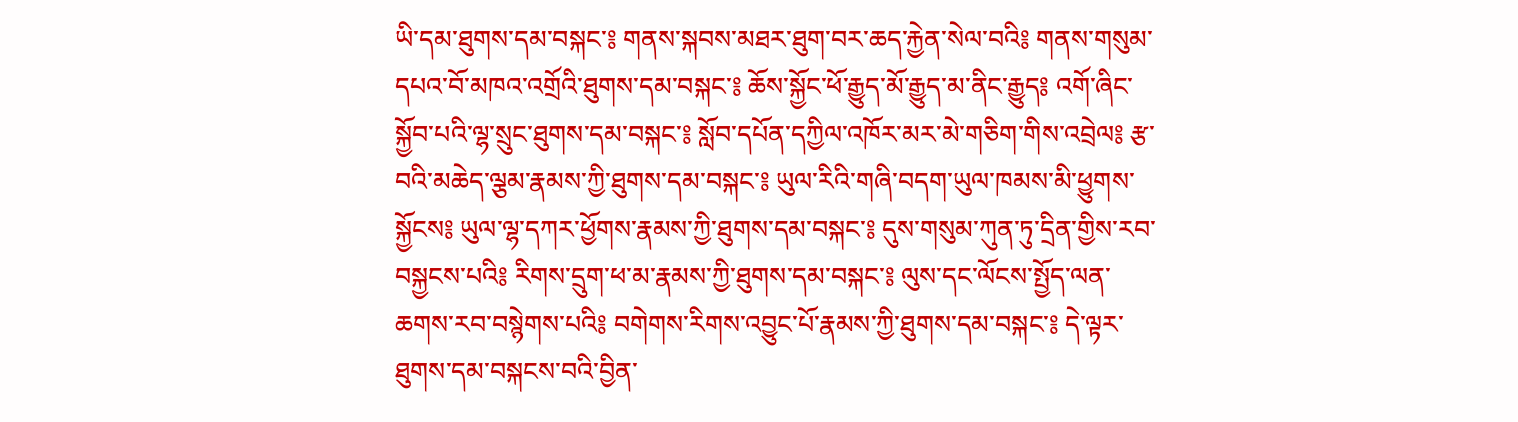ཡི་དམ་ཐུགས་དམ་བསྐང་༔ གནས་སྐབས་མཐར་ཐུག་བར་ཆད་རྐྱེན་སེལ་བའི༔ གནས་གསུམ་དཔའ་བོ་མཁའ་འགྲོའི་ཐུགས་དམ་བསྐང་༔ ཆོས་སྐྱོང་ཕོ་རྒྱུད་མོ་རྒྱུད་མ་ནིང་རྒྱུད༔ འགོ་ཞིང་སྐྱོབ་པའི་ལྷ་སྲུང་ཐུགས་དམ་བསྐང་༔ སློབ་དཔོན་དཀྱིལ་འཁོར་མར་མེ་གཅིག་གིས་འབྲེལ༔ རྩ་བའི་མཆེད་ལྕམ་རྣམས་ཀྱི་ཐུགས་དམ་བསྐང་༔ ཡུལ་རིའི་གཞི་བདག་ཡུལ་ཁམས་མི་ཕྱུགས་སྐྱོངས༔ ཡུལ་ལྷ་དཀར་ཕྱོགས་རྣམས་ཀྱི་ཐུགས་དམ་བསྐང་༔ དུས་གསུམ་ཀུན་ཏུ་དྲིན་གྱིས་རབ་བསྐྱངས་པའི༔ རིགས་དྲུག་ཕ་མ་རྣམས་ཀྱི་ཐུགས་དམ་བསྐང་༔ ལུས་དང་ལོངས་སྤྱོད་ལན་ཆགས་རབ་བསྙེགས་པའི༔ བགེགས་རིགས་འབྱུང་པོ་རྣམས་ཀྱི་ཐུགས་དམ་བསྐང་༔ དེ་ལྟར་ཐུགས་དམ་བསྐངས་བའི་བྱིན་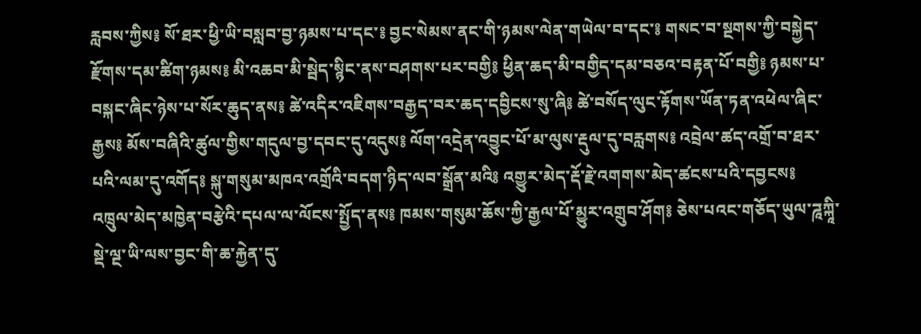རླབས་ཀྱིས༔ སོ་ཐར་ཕྱི་ཡི་བསླབ་བྱ་ཉམས་པ་དང་༔ བྱང་སེམས་ནང་གི་ཉམས་ལེན་གཡེལ་བ་དང་༔ གསང་བ་སྔགས་ཀྱི་བསྐྱེད་རྫོགས་དམ་ཚིག་ཉམས༔ མི་འཆབ་མི་སྦེད་སྙིང་ནས་བཤགས་པར་བགྱི༔ ཕྱིན་ཆད་མི་བགྱིད་དམ་བཅའ་བརྟན་པོ་བགྱི༔ ཉམས་པ་བསྐང་ཞིང་ཉེས་པ་སོར་ཆུད་ནས༔ ཚེ་འདིར་འཇིགས་བརྒྱད་བར་ཆད་དབྱིངས་སུ་ཞི༔ ཚེ་བསོད་ལུང་རྟོགས་ཡོན་ཏན་འཕེལ་ཞིང་རྒྱས༔ མོས་བཞིའི་ཚུལ་གྱིས་གདུལ་བྱ་དབང་དུ་འདུས༔ ལོག་འདྲེན་འབྱུང་པོ་མ་ལུས་རྡུལ་དུ་བརླགས༔ འབྲེལ་ཚད་འགྲོ་བ་ཐར་པའི་ལམ་དུ་འགོད༔ སྐུ་གསུམ་མཁའ་འགྲོའི་བདག་ཉིད་ལབ་སྒྲོན་མའི༔ འགྱུར་མེད་རྡོ་རྗེ་འགགས་མེད་ཚངས་པའི་དབྱངས༔ འཁྲུལ་མེད་མཁྱེན་བརྩེའི་དཔལ་ལ་ལོངས་སྤྱོད་ནས༔ ཁམས་གསུམ་ཆོས་ཀྱི་རྒྱལ་པོ་མྱུར་འགྲུབ་ཤོག༔ ཅེས་པའང་གཅོད་ཡུལ་ཌཱཀྐཱི་སྡེ་ལྔ་ཡི་ལས་བྱང་གི་ཆ་རྐྱེན་དུ་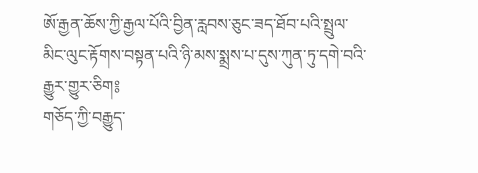ཨོ་རྒྱན་ཆོས་ཀྱི་རྒྱལ་པོའི་བྱིན་རླབས་ཅུང་ཟད་ཐོབ་པའི་སྤྲུལ་མིང་ལུང་རྟོགས་བསྟན་པའི་ཉི་མས་སྨྲས་པ་དུས་ཀུན་ཏུ་དགེ་བའི་རྒྱུར་གྱུར་ཅིག༔
གཅོད་ཀྱི་བརྒྱུད་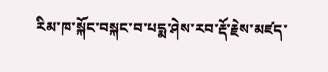རིམ་ཁ་སྐོང་བསྐང་བ་པདྨ་ཤེས་རབ་རྡོ་རྗེས་མཛད་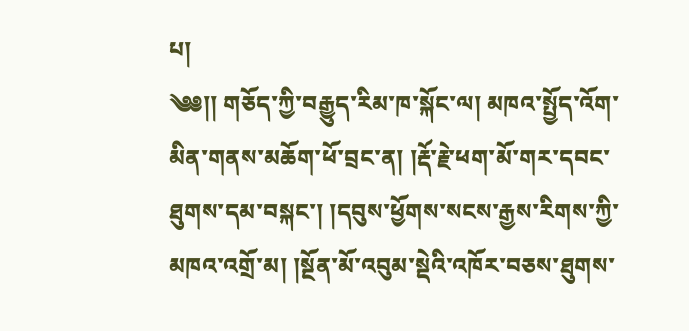པ།
༄༅།། གཅོད་ཀྱི་བརྒྱུད་རིམ་ཁ་སྐོང་ལ། མཁའ་སྤྱོད་འོག་མིན་གནས་མཆོག་ཕོ་བྲང་ན། །རྡོ་རྗེ་ཕག་མོ་གར་དབང་ཐུགས་དམ་བསྐང་། །དབུས་ཕྱོགས་སངས་རྒྱས་རིགས་ཀྱི་མཁའ་འགྲོ་མ། །སྔོན་མོ་འབུམ་སྡེའི་འཁོར་བཅས་ཐུགས་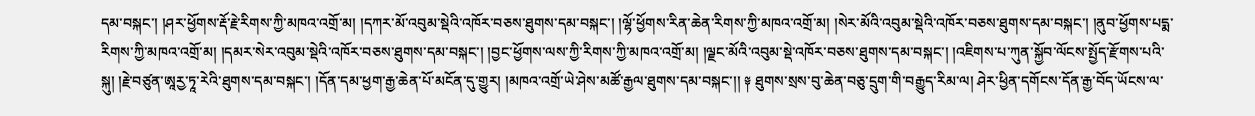དམ་བསྐང་། །ཤར་ཕྱོགས་རྡོ་རྗེ་རིགས་ཀྱི་མཁའ་འགྲོ་མ། །དཀར་མོ་འབུམ་སྡེའི་འཁོར་བཅས་ཐུགས་དམ་བསྐང་། །ལྷོ་ཕྱོགས་རིན་ཆེན་རིགས་ཀྱི་མཁའ་འགྲོ་མ། །སེར་མོའི་འབུམ་སྡེའི་འཁོར་བཅས་ཐུགས་དམ་བསྐང་། །ནུབ་ཕྱོགས་པདྨ་རིགས་ཀྱི་མཁའ་འགྲོ་མ། །དམར་སེར་འབུམ་སྡེའི་འཁོར་བཅས་ཐུགས་དམ་བསྐང་། །བྱང་ཕྱོགས་ལས་ཀྱི་རིགས་ཀྱི་མཁའ་འགྲོ་མ། །ལྗང་མོའི་འབུམ་སྡེ་འཁོར་བཅས་ཐུགས་དམ་བསྐང་། །འཇིགས་པ་ཀུན་སྐྱོབ་ལོངས་སྤྱོད་རྫོགས་པའི་སྐུ། །རྗེ་བཙུན་ཨཱརྱ་ཏཱ་རེའི་ཐུགས་དམ་བསྐང་། །དོན་དམ་ཕྱག་རྒྱ་ཆེན་པོ་མངོན་དུ་གྱུར། །མཁའ་འགྲོ་ཡེ་ཤེས་མཚོ་རྒྱལ་ཐུགས་དམ་བསྐང་།། ༈ ཐུགས་སྲས་བུ་ཆེན་བཅུ་དྲུག་གི་བརྒྱུད་རིམ་ལ། ཤེར་ཕྱིན་དགོངས་དོན་རྒྱ་བོད་ཡོངས་ལ་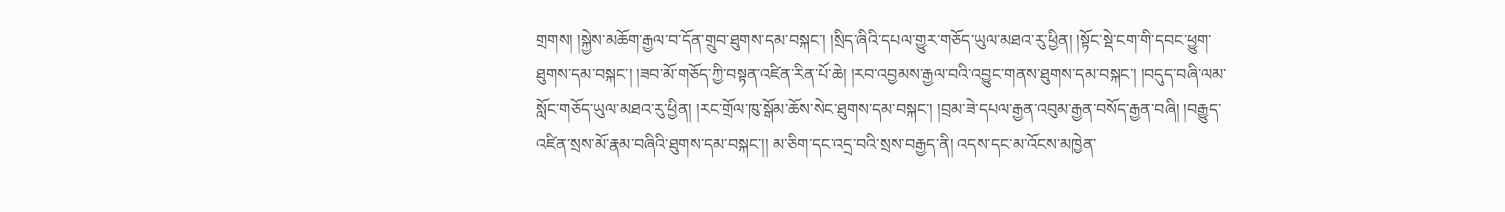གྲགས། །སྐྱེས་མཆོག་རྒྱལ་བ་དོན་གྲུབ་ཐུགས་དམ་བསྐང་། །སྲིད་ཞིའི་དཔལ་གྱུར་གཅོད་ཡུལ་མཐའ་རུ་ཕྱིན། །སྟོང་སྡེ་ངག་གི་དབང་ཕྱུག་ཐུགས་དམ་བསྐང་། །ཟབ་མོ་གཅོད་ཀྱི་བསྟན་འཛིན་རིན་པོ་ཆེ། །རབ་འབྱམས་རྒྱལ་བའི་འབྱུང་གནས་ཐུགས་དམ་བསྐང་། །བདུད་བཞི་ལམ་སློང་གཅོད་ཡུལ་མཐའ་རུ་ཕྱིན། །རང་གྲོལ་ཁུ་སྒོམ་ཆོས་སེང་ཐུགས་དམ་བསྐང་། །བྲམ་ཟེ་དཔལ་རྒྱན་འབུམ་རྒྱན་བསོད་རྒྱན་བཞི། །བརྒྱུད་འཛིན་སྲས་མོ་རྣམ་བཞིའི་ཐུགས་དམ་བསྐང་།། མ་ཅིག་དང་འདྲ་བའི་སྲས་བརྒྱད་ནི། འདས་དང་མ་འོངས་མཁྱེན་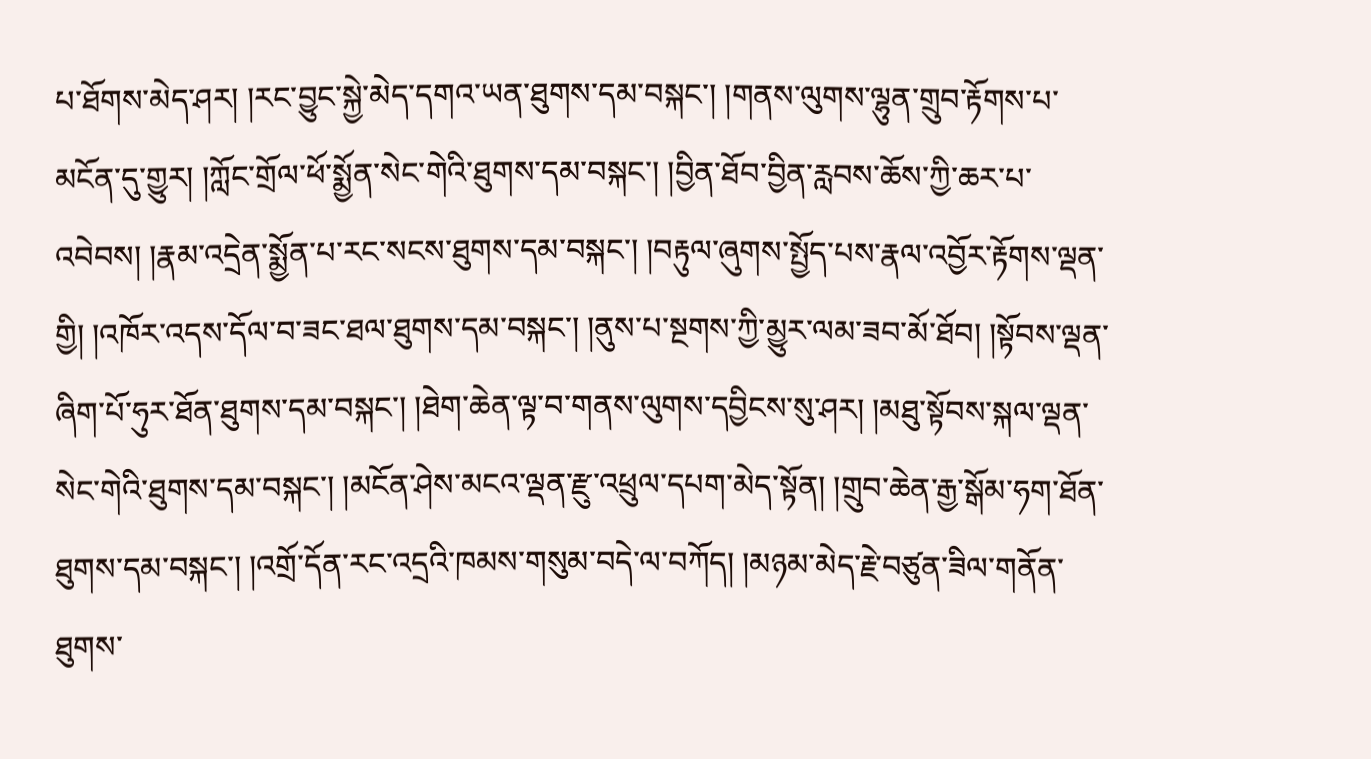པ་ཐོགས་མེད་ཤར། །རང་བྱུང་སྐྱེ་མེད་དགའ་ཡན་ཐུགས་དམ་བསྐང་། །གནས་ལུགས་ལྷུན་གྲུབ་རྟོགས་པ་མངོན་དུ་གྱུར། །ཀློང་གྲོལ་ཕོ་སྨྱོན་སེང་གེའི་ཐུགས་དམ་བསྐང་། །བྱིན་ཐོབ་བྱིན་རླབས་ཆོས་ཀྱི་ཆར་པ་འབེབས། །རྣམ་འདྲེན་སྨྱོན་པ་རང་སངས་ཐུགས་དམ་བསྐང་། །བརྟུལ་ཞུགས་སྤྱོད་པས་རྣལ་འབྱོར་རྟོགས་ལྡན་གྱི། །འཁོར་འདས་དོལ་བ་ཟང་ཐལ་ཐུགས་དམ་བསྐང་། །ནུས་པ་སྔགས་ཀྱི་མྱུར་ལམ་ཟབ་མོ་ཐོབ། །སྟོབས་ལྡན་ཞིག་པོ་ཧུར་ཐོན་ཐུགས་དམ་བསྐང་། །ཐེག་ཆེན་ལྟ་བ་གནས་ལུགས་དབྱིངས་སུ་ཤར། །མཐུ་སྟོབས་སྐལ་ལྡན་སེང་གེའི་ཐུགས་དམ་བསྐང་། །མངོན་ཤེས་མངའ་ལྡན་རྫུ་འཕྲུལ་དཔག་མེད་སྟོན། །གྲུབ་ཆེན་རྒྱ་སྒོམ་ཧག་ཐོན་ཐུགས་དམ་བསྐང་། །འགྲོ་དོན་རང་འདྲའི་ཁམས་གསུམ་བདེ་ལ་བཀོད། །མཉམ་མེད་རྗེ་བཙུན་ཟིལ་གནོན་ཐུགས་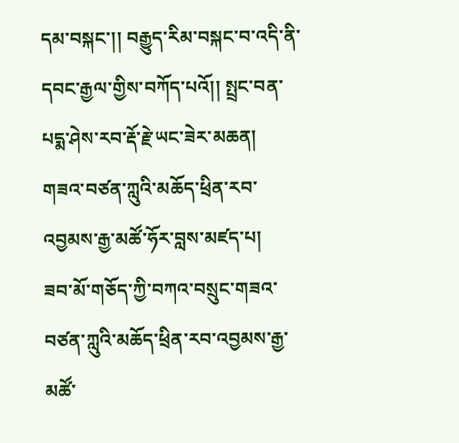དམ་བསྐང་།། བརྒྱུད་རིམ་བསྐང་བ་འདི་ནི་དབང་རྒྱལ་གྱིས་བཀོད་པའོ།། སྤྲང་བན་པདྨ་ཤེས་རབ་རྡོ་རྗེ་ཡང་ཟེར་མཆན།
གཟའ་བཙན་ཀླུའི་མཆོད་ཕྲིན་རབ་འབྱམས་རྒྱ་མཚོ་ཧོར་བླས་མཛད་པ།
ཟབ་མོ་གཅོད་ཀྱི་བཀའ་བསྲུང་གཟའ་བཙན་ཀླུའི་མཆོད་ཕྲིན་རབ་འབྱམས་རྒྱ་མཚོ་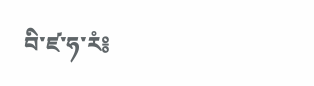བི་ཛ་ཧ་རཾ༔